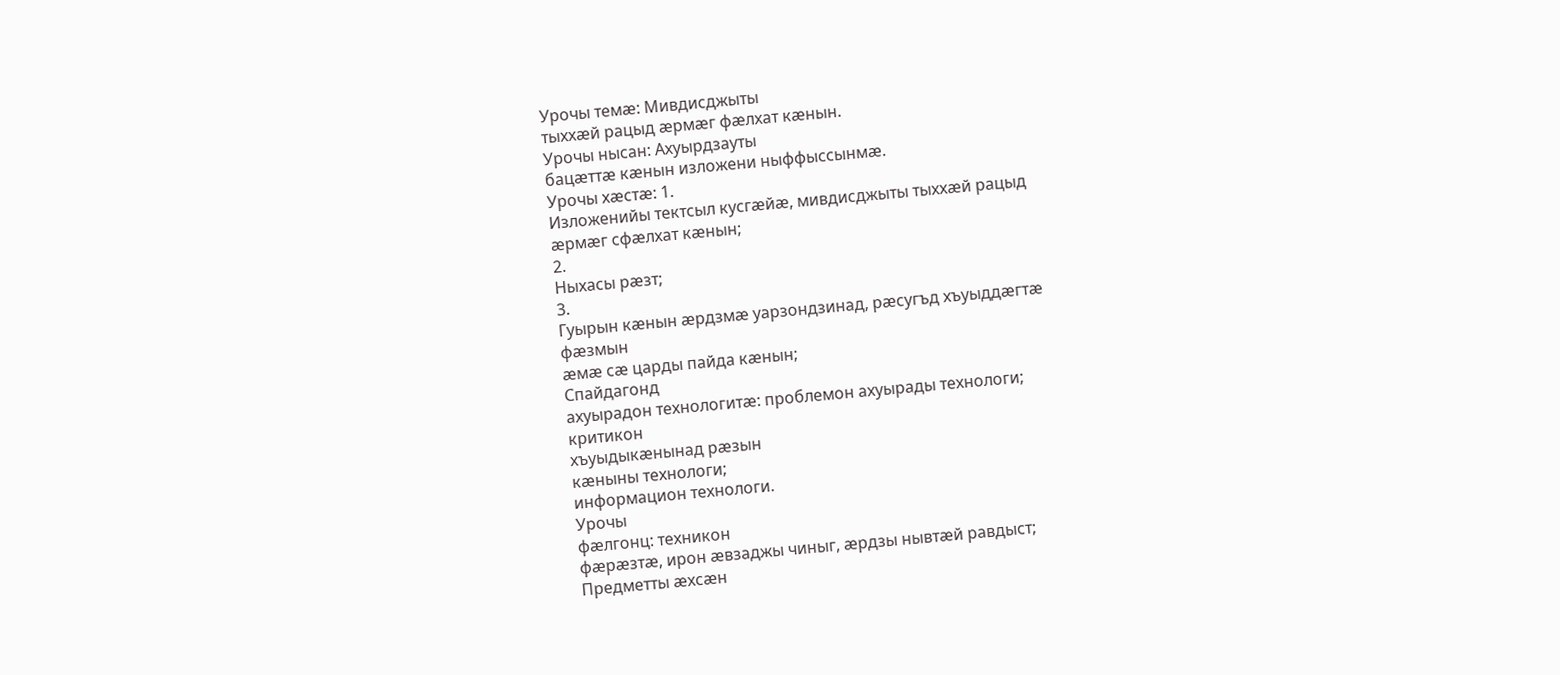Урочы темæ: Мивдисджыты
тыххæй рацыд æрмæг фæлхат кæнын.
Урочы нысан: Ахуырдзауты
бацæттæ кæнын изложени ныффыссынмæ.
Урочы хæстæ: 1.
Изложенийы тектсыл кусгæйæ, мивдисджыты тыххæй рацыд
æрмæг сфæлхат кæнын;
2.
Ныхасы рæзт;
3.
Гуырын кæнын æрдзмæ уарзондзинад, рæсугъд хъуыддæгтæ
фæзмын
æмæ сæ царды пайда кæнын;
Спайдагонд
ахуырадон технологитæ: проблемон ахуырады технологи;
критикон
хъуыдыкæнынад рæзын
кæныны технологи;
информацион технологи.
Урочы
фæлгонц: техникон
фæрæзтæ, ирон æвзаджы чиныг, æрдзы нывтæй равдыст;
Предметты æхсæн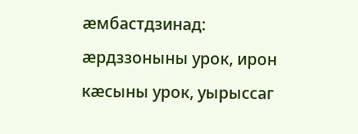æмбастдзинад: æрдззоныны урок, ирон кæсыны урок, уырыссаг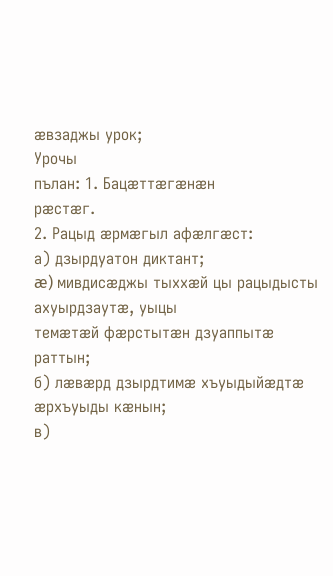æвзаджы урок;
Урочы
пълан: 1. Бацæттæгæнæн
рæстæг.
2. Рацыд æрмæгыл афæлгæст:
а) дзырдуатон диктант;
æ) мивдисæджы тыххæй цы рацыдысты ахуырдзаутæ, уыцы
темæтæй фæрстытæн дзуаппытæ раттын;
б) лæвæрд дзырдтимæ хъуыдыйæдтæ æрхъуыды кæнын;
в)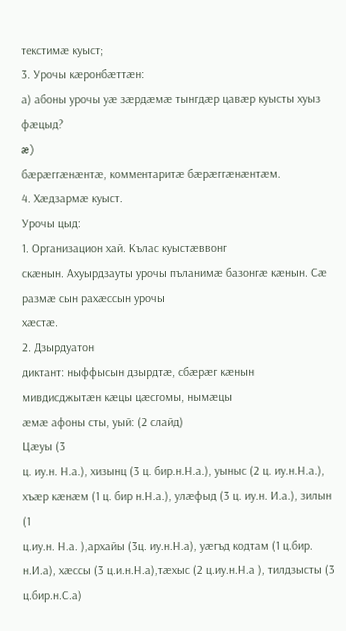текстимæ куыст;
3. Урочы кæронбæттæн:
а) абоны урочы уæ зæрдæмæ тынгдæр цавæр куысты хуыз фæцыд?
æ)
бæрæггæнæнтæ, комментаритæ бæрæггæнæнтæм.
4. Хæдзармæ куыст.
Урочы цыд:
1. Организацион хай. Кълас куыстæввонг
скæнын. Ахуырдзауты урочы пъланимæ базонгæ кæнын. Сæ размæ сын рахæссын урочы
хæстæ.
2. Дзырдуатон
диктант: ныффысын дзырдтæ, сбæрæг кæнын мивдисджытæн кæцы цæсгомы, нымæцы
æмæ афоны сты, уый: (2 слайд)
Цæуы (3
ц. иу.н. Н.а.), хизынц (3 ц. бир.н.Н.а.), уыныс (2 ц. иу.н.Н.а.),
хъæр кæнæм (1 ц. бир н.Н.а.), улæфыд (3 ц. иу.н. И.а.), зилын (1
ц.иу.н. Н.а. ),архайы (3ц. иу.н.Н.а), уæгъд кодтам (1 ц.бир.
н.И.а), хæссы (3 ц.и.н.Н.а),тæхыс (2 ц.иу.н.Н.а ), тилдзысты (3
ц.бир.н.С.а)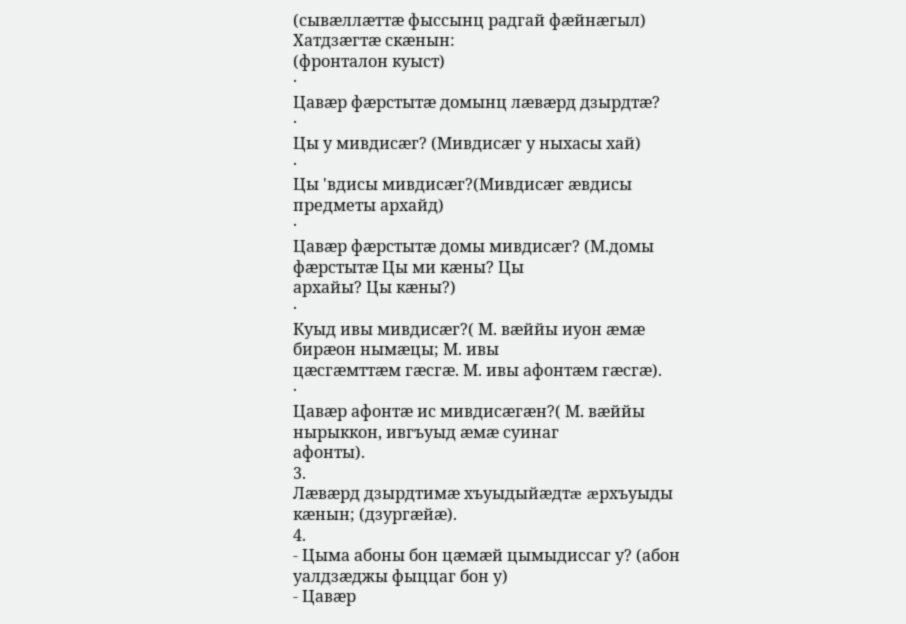(сывæллæттæ фыссынц радгай фæйнæгыл)
Хатдзæгтæ скæнын:
(фронталон куыст)
·
Цавæр фæрстытæ домынц лæвæрд дзырдтæ?
·
Цы у мивдисæг? (Мивдисæг у ныхасы хай)
·
Цы 'вдисы мивдисæг?(Мивдисæг æвдисы предметы архайд)
·
Цавæр фæрстытæ домы мивдисæг? (М.домы фæрстытæ Цы ми кæны? Цы
архайы? Цы кæны?)
·
Куыд ивы мивдисæг?( М. вæййы иуон æмæ бирæон нымæцы; М. ивы
цæсгæмттæм гæсгæ. М. ивы афонтæм гæсгæ).
·
Цавæр афонтæ ис мивдисæгæн?( М. вæййы нырыккон, ивгъуыд æмæ суинаг
афонты).
3.
Лæвæрд дзырдтимæ хъуыдыйæдтæ æрхъуыды кæнын; (дзургæйæ).
4.
- Цыма абоны бон цæмæй цымыдиссаг у? (абон уалдзæджы фыццаг бон у)
- Цавæр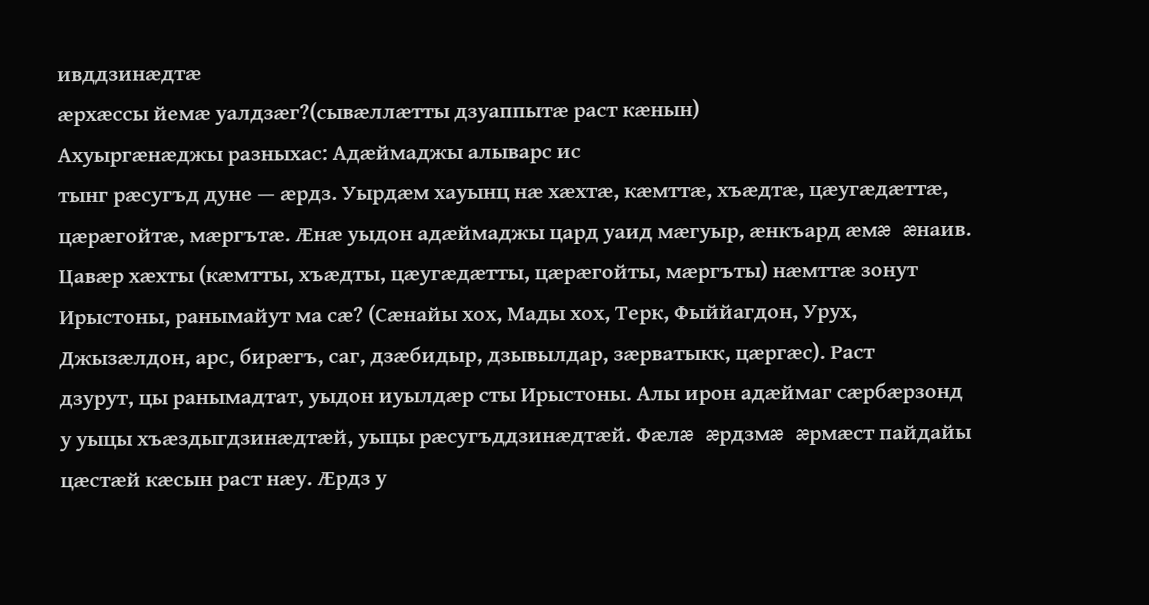ивддзинæдтæ
æрхæссы йемæ уалдзæг?(сывæллæтты дзуаппытæ раст кæнын)
Ахуыргæнæджы разныхас: Адæймаджы алыварс ис
тынг рæсугъд дуне — æрдз. Уырдæм хауынц нæ хæхтæ, кæмттæ, хъæдтæ, цæугæдæттæ,
цæрæгойтæ, мæргътæ. Æнæ уыдон адæймаджы цард уаид мæгуыр, æнкъард æмæ æнаив.
Цавæр хæхты (кæмтты, хъæдты, цæугæдæтты, цæрæгойты, мæргъты) нæмттæ зонут
Ирыстоны, ранымайут ма сæ? (Сæнайы хох, Мады хох, Терк, Фыййагдон, Урух,
Джызæлдон, арс, бирæгъ, саг, дзæбидыр, дзывылдар, зæрватыкк, цæргæс). Раст
дзурут, цы ранымадтат, уыдон иуылдæр сты Ирыстоны. Алы ирон адæймаг сæрбæрзонд
у уыцы хъæздыгдзинæдтæй, уыцы рæсугъддзинæдтæй. Фæлæ æрдзмæ æрмæст пайдайы
цæстæй кæсын раст нæу. Æрдз у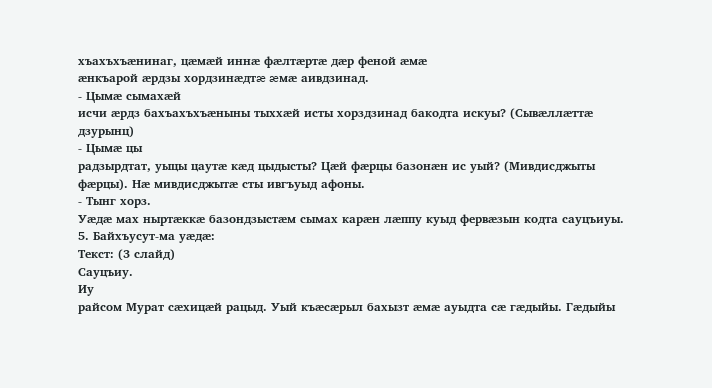хъахъхъæнинаг, цæмæй иннæ фæлтæртæ дæр феной æмæ
æнкъарой æрдзы хордзинæдтæ æмæ аивдзинад.
- Цымæ сымахæй
исчи æрдз бахъахъхъæныны тыххæй исты хорздзинад бакодта искуы? (Сывæллæттæ
дзурынц)
- Цымæ цы
радзырдтат, уыцы цаутæ кæд цыдысты? Цæй фæрцы базонæн ис уый? (Мивдисджыты
фæрцы). Нæ мивдисджытæ сты ивгъуыд афоны.
- Тынг хорз.
Уæдæ мах ныртæккæ базондзыстæм сымах карæн лæппу куыд фервæзын кодта сауцъиуы.
5. Байхъусут-ма уæдæ:
Текст: (3 слайд)
Сауцъиу.
Иу
райсом Мурат сæхицæй рацыд. Уый къæсæрыл бахызт æмæ ауыдта сæ гæдыйы. Гæдыйы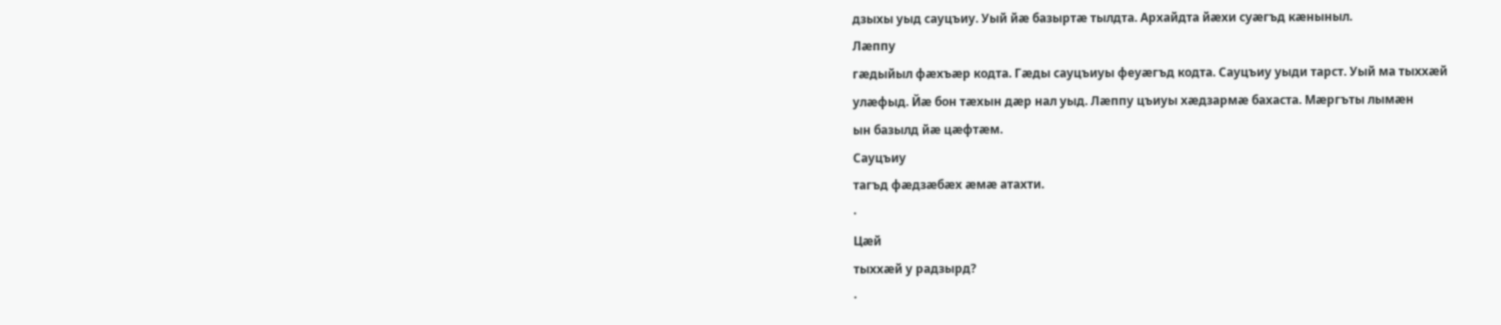дзыхы уыд сауцъиу. Уый йæ базыртæ тылдта. Архайдта йæхи суæгъд кæныныл.
Лæппу
гæдыйыл фæхъæр кодта. Гæды сауцъиуы феуæгъд кодта. Сауцъиу уыди тарст. Уый ма тыххæй
улæфыд. Йæ бон тæхын дæр нал уыд. Лæппу цъиуы хæдзармæ бахаста. Мæргъты лымæн
ын базылд йæ цæфтæм.
Сауцъиу
тагъд фæдзæбæх æмæ атахти.
·
Цæй
тыххæй у радзырд?
·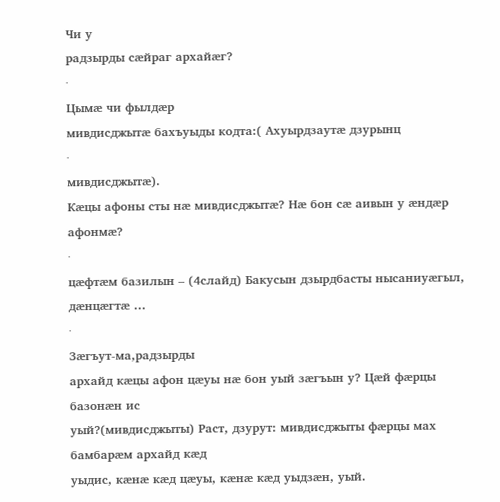Чи у
радзырды сæйраг архайæг?
·
Цымæ чи фылдæр
мивдисджытæ бахъуыды кодта:( Ахуырдзаутæ дзурынц
·
мивдисджытæ).
Кæцы афоны сты нæ мивдисджытæ? Нæ бон сæ аивын у æндæр афонмæ?
·
цæфтæм базилын – (4слайд) Бакусын дзырдбасты нысаниуæгыл,
дæнцæгтæ …
·
Зæгъут-ма,радзырды
архайд кæцы афон цæуы нæ бон уый зæгъын у? Цæй фæрцы базонæн ис
уый?(мивдисджыты) Раст, дзурут: мивдисджыты фæрцы мах бамбарæм архайд кæд
уыдис, кæнæ кæд цæуы, кæнæ кæд уыдзæн, уый.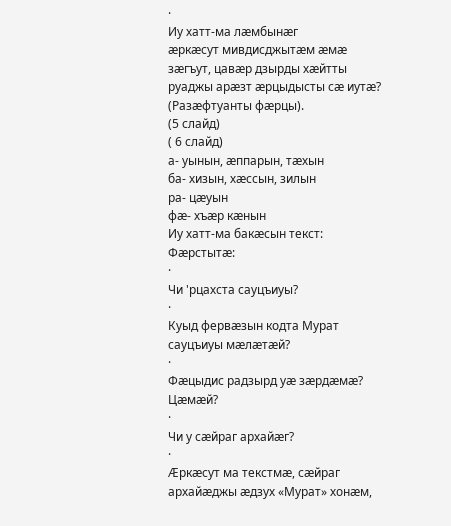·
Иу хатт-ма лæмбынæг
æркæсут мивдисджытæм æмæ зæгъут, цавæр дзырды хæйтты руаджы арæзт æрцыдысты сæ иутæ?
(Разæфтуанты фæрцы).
(5 слайд)
( 6 слайд)
а- уынын, æппарын, тæхын
ба- хизын, хæссын, зилын
ра- цæуын
фæ- хъæр кæнын
Иу хатт-ма бакæсын текст:
Фæрстытæ:
·
Чи 'рцахста сауцъиуы?
·
Куыд фервæзын кодта Мурат сауцъиуы мæлæтæй?
·
Фæцыдис радзырд уæ зæрдæмæ? Цæмæй?
·
Чи у сæйраг архайæг?
·
Æркæсут ма текстмæ, сæйраг архайæджы æдзух «Мурат» хонæм,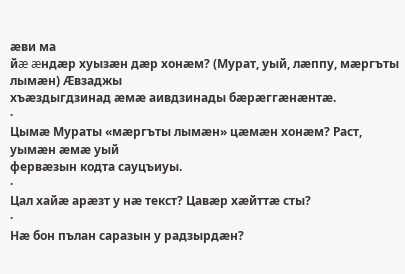æви ма
йæ æндæр хуызæн дæр хонæм? (Мурат, уый, лæппу, мæргъты лымæн) Æвзаджы
хъæздыгдзинад æмæ аивдзинады бæрæггæнæнтæ.
·
Цымæ Мураты «мæргъты лымæн» цæмæн хонæм? Раст, уымæн æмæ уый
фервæзын кодта сауцъиуы.
·
Цал хайæ арæзт у нæ текст? Цавæр хæйттæ сты?
·
Нæ бон пълан саразын у радзырдæн?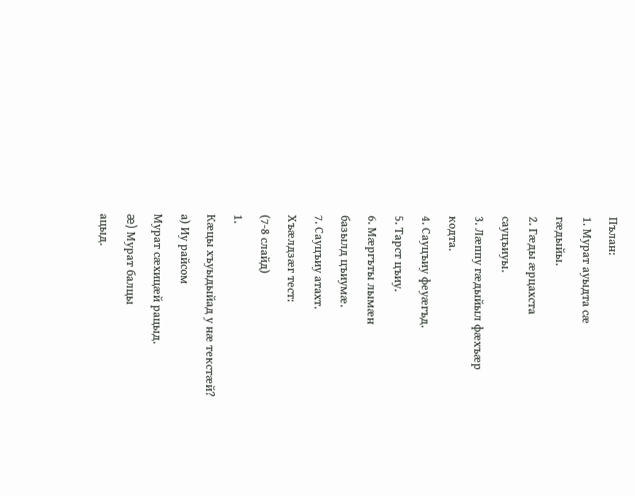Пълан:
1. Мурат ауыдта сæ
гæдыйы.
2. Гæды æрцахста
сауцъиуы.
3. Лæппу гæдыйыл фæхъæр
кодта.
4. Сауцъиу феуæгъд.
5. Тарст цъиу.
6. Мæргъты лымæн
базылд цъиумæ.
7. Сауцъиу атахт.
Хъæлдзæг тест:
(7-8 слайд)
1.
Кæцы хъуыдыйад у нæ текстæй?
а) Иу райсом
Мурат сæхицæй рацыд.
æ) Мурат балцы
ацыд.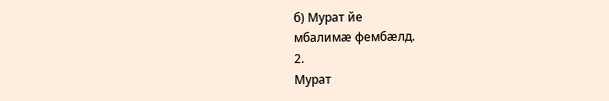б) Мурат йе
мбалимæ фембæлд.
2.
Мурат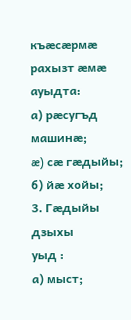къæсæрмæ рахызт æмæ ауыдта:
а) рæсугъд
машинæ;
æ) сæ гæдыйы;
б) йæ хойы;
3. Гæдыйы дзыхы
уыд :
а) мыст;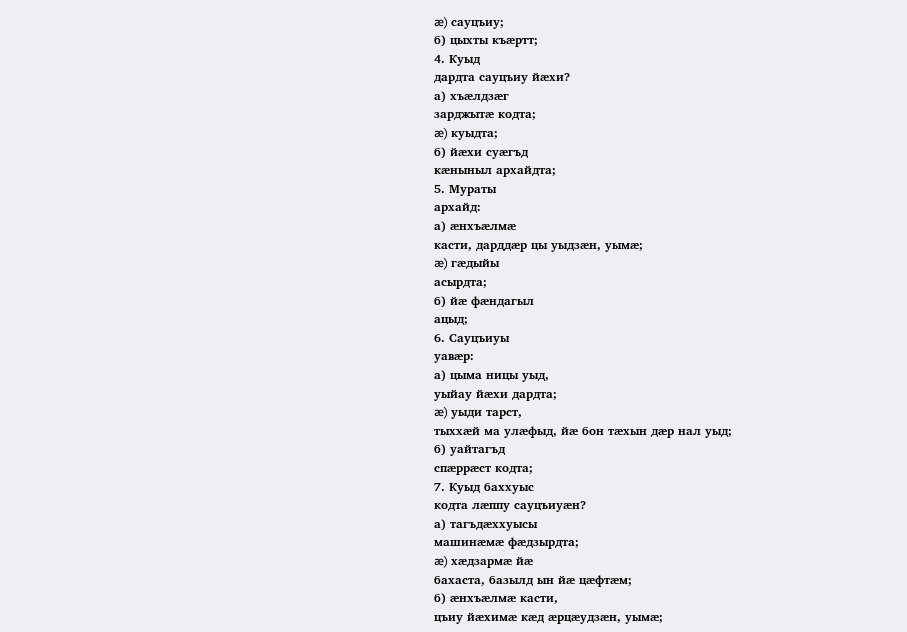æ) сауцъиу;
б) цыхты къæртт;
4. Куыд
дардта сауцъиу йæхи?
а) хъæлдзæг
зарджытæ кодта;
æ) куыдта;
б) йæхи суæгъд
кæныныл архайдта;
5. Мураты
архайд:
а) æнхъæлмæ
касти, дарддæр цы уыдзæн, уымæ;
æ) гæдыйы
асырдта;
б) йæ фæндагыл
ацыд;
6. Сауцъиуы
уавæр:
а) цыма ницы уыд,
уыйау йæхи дардта;
æ) уыди тарст,
тыххæй ма улæфыд, йæ бон тæхын дæр нал уыд;
б) уайтагъд
спæррæст кодта;
7. Куыд баххуыс
кодта лæппу сауцъиуæн?
а) тагъдæххуысы
машинæмæ фæдзырдта;
æ) хæдзармæ йæ
бахаста, базылд ын йæ цæфтæм;
б) æнхъæлмæ касти,
цъиу йæхимæ кæд æрцæудзæн, уымæ;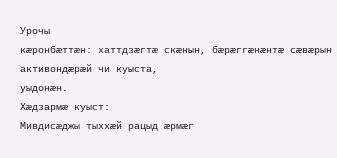Урочы
кæронбæттæн: хаттдзæгтæ скæнын, бæрæггæнæнтæ сæвæрын активондæрæй чи куыста,
уыдонæн.
Хæдзармæ куыст:
Мивдисæджы тыххæй рацыд æрмæг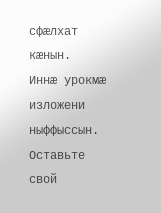сфæлхат кæнын.
Иннæ урокмæ изложени ныффыссын.
Оставьте свой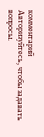комментарий
Авторизуйтесь, чтобы задавать вопросы.